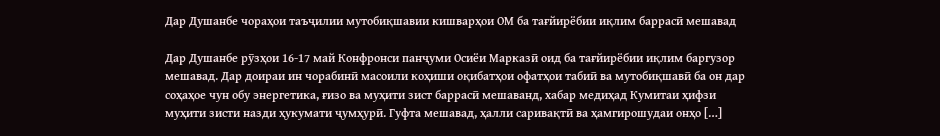Дар Душанбе чораҳои таъҷилии мутобиқшавии кишварҳои ОМ ба тағйирёбии иқлим баррасӣ мешавад

Дар Душанбе рӯзҳои 16-17 май Конфронси панҷуми Осиёи Марказӣ оид ба тағйирёбии иқлим баргузор мешавад. Дар доираи ин чорабинӣ масоили коҳиши оқибатҳои офатҳои табиӣ ва мутобиқшавӣ ба он дар соҳаҳое чун обу энергетика, ғизо ва муҳити зист баррасӣ мешаванд, хабар медиҳад Кумитаи ҳифзи муҳити зисти назди ҳукумати ҷумҳурӣ. Гуфта мешавад, ҳалли саривақтӣ ва ҳамгирошудаи онҳо […]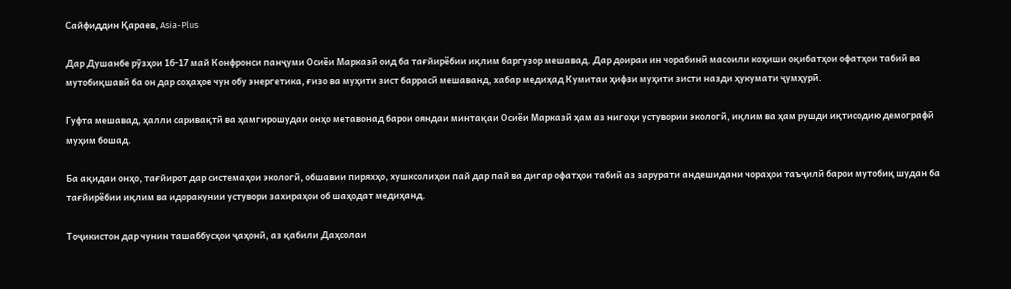Сайфиддин Қараев, Asia-Plus

Дар Душанбе рӯзҳои 16-17 май Конфронси панҷуми Осиёи Марказӣ оид ба тағйирёбии иқлим баргузор мешавад. Дар доираи ин чорабинӣ масоили коҳиши оқибатҳои офатҳои табиӣ ва мутобиқшавӣ ба он дар соҳаҳое чун обу энергетика, ғизо ва муҳити зист баррасӣ мешаванд, хабар медиҳад Кумитаи ҳифзи муҳити зисти назди ҳукумати ҷумҳурӣ.

Гуфта мешавад, ҳалли саривақтӣ ва ҳамгирошудаи онҳо метавонад барои ояндаи минтақаи Осиёи Марказӣ ҳам аз нигоҳи устувории экологӣ, иқлим ва ҳам рушди иқтисодию демографӣ муҳим бошад.

Ба ақидаи онҳо, тағйирот дар системаҳои экологӣ, обшавии пиряхҳо, хушксолиҳои пай дар пай ва дигар офатҳои табиӣ аз зарурати андешидани чораҳои таъҷилӣ барои мутобиқ шудан ба тағйирёбии иқлим ва идоракунии устувори захираҳои об шаҳодат медиҳанд.

Тоҷикистон дар чунин ташаббусҳои ҷаҳонӣ, аз қабили Даҳсолаи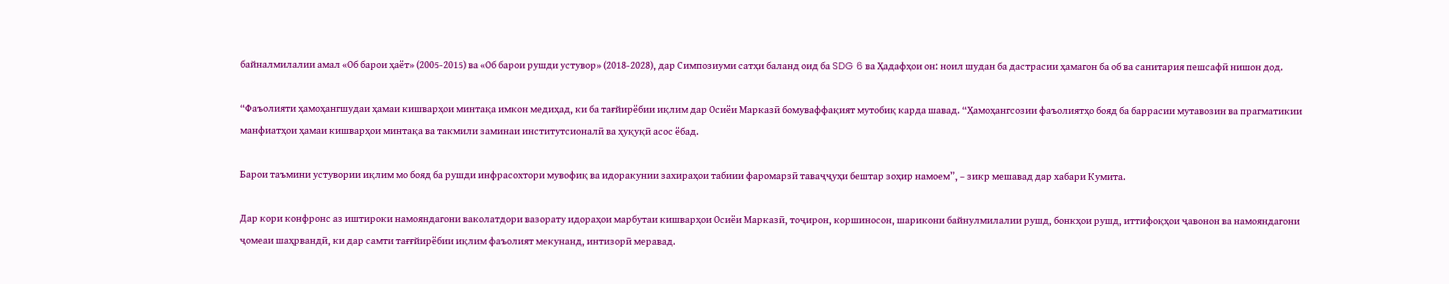байналмилалии амал «Об барои ҳаёт» (2005-2015) ва «Об барои рушди устувор» (2018-2028), дар Симпозиуми сатҳи баланд оид ба SDG 6 ва Ҳадафҳои он: ноил шудан ба дастрасии ҳамагон ба об ва санитария пешсафӣ нишон дод.

“Фаъолияти ҳамоҳангшудаи ҳамаи кишварҳои минтақа имкон медиҳад, ки ба тағйирёбии иқлим дар Осиёи Марказӣ бомуваффақият мутобиқ карда шавад. “Ҳамоҳангсозии фаъолиятҳо бояд ба баррасии мутавозин ва прагматикии манфиатҳои ҳамаи кишварҳои минтақа ва такмили заминаи институтсионалӣ ва ҳуқуқӣ асос ёбад.

Барои таъмини устувории иқлим мо бояд ба рушди инфрасохтори мувофиқ ва идоракунии захираҳои табиии фаромарзӣ таваҷҷуҳи бештар зоҳир намоем”, – зикр мешавад дар хабари Кумита.

Дар кори конфронс аз иштироки намояндагони ваколатдори вазорату идораҳои марбутаи кишварҳои Осиёи Марказӣ, тоҷирон, коршиносон, шарикони байнулмилалии рушд, бонкҳои рушд, иттифоқҳои ҷавонон ва намояндагони ҷомеаи шаҳрвандӣ, ки дар самти тағғйирёбии иқлим фаъолият мекунанд, интизорӣ меравад.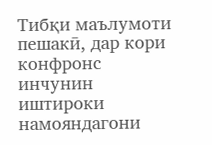Тибқи маълумоти пешакӣ, дар кори конфронс инчунин иштироки намояндагони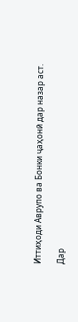Иттиҳоди Аврупо ва Бонки ҷаҳонӣ дар назар аст.

Дар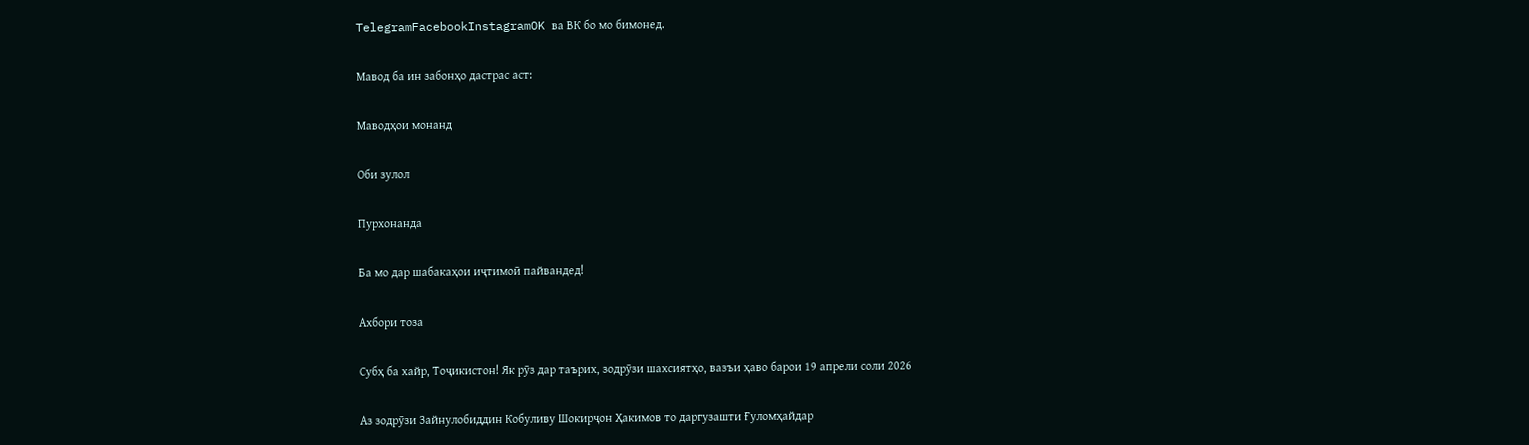TelegramFacebookInstagramOK ва ВК бо мо бимонед.

Мавод ба ин забонҳо дастрас аст:

Маводҳои монанд

Оби зулол

Пурхонанда

Ба мо дар шабакаҳои иҷтимоӣ пайвандед!

Ахбори тоза

Субҳ ба хайр, Тоҷикистон! Як рӯз дар таърих, зодрӯзи шахсиятҳо, вазъи ҳаво барои 19 апрели соли 2026

Аз зодрӯзи Зайнулобиддин Кобуливу Шокирҷон Ҳакимов то даргузашти Ғуломҳайдар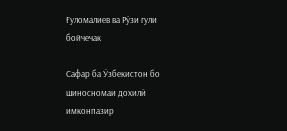Ғуломалиев ва Рӯзи гули бойчечак

Сафар ба Ӯзбекистон бо шиносномаи дохилӣ имконпазир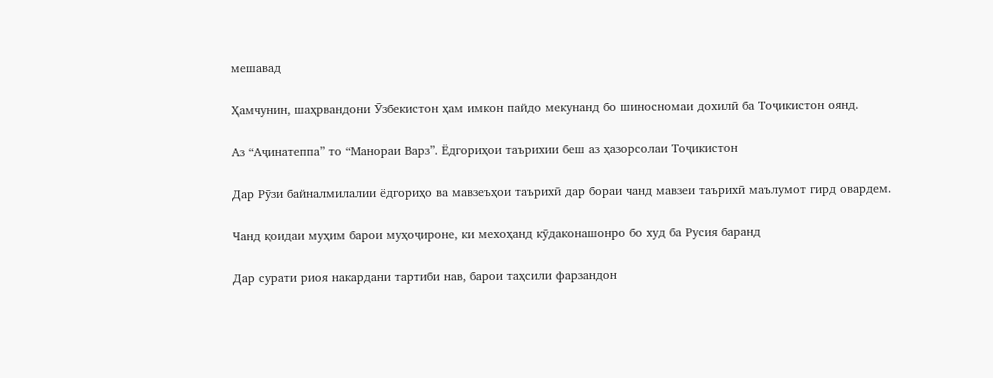мешавад

Ҳамчунин, шаҳрвандони Ӯзбекистон ҳам имкон пайдо мекунанд бо шиносномаи дохилӣ ба Тоҷикистон оянд.

Аз “Аҷинатеппа” то “Манораи Варз”. Ёдгориҳои таърихии беш аз ҳазорсолаи Тоҷикистон

Дар Рӯзи байналмилалии ёдгориҳо ва мавзеъҳои таърихӣ дар бораи чанд мавзеи таърихӣ маълумот гирд овардем.

Чанд қоидаи муҳим барои муҳоҷироне, ки мехоҳанд кӯдаконашонро бо худ ба Русия баранд

Дар сурати риоя накардани тартиби нав, барои таҳсили фарзандон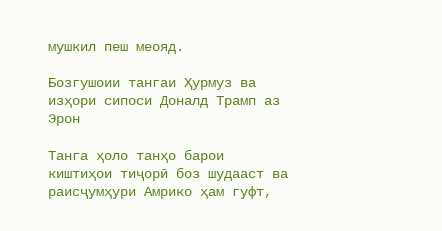мушкил пеш меояд.

Бозгушоии тангаи Ҳурмуз ва изҳори сипоси Доналд Трамп аз Эрон

Танга ҳоло танҳо барои киштиҳои тиҷорӣ боз шудааст ва раисҷумҳури Амрико ҳам гуфт,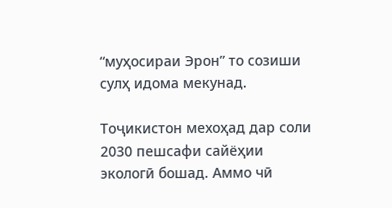“муҳосираи Эрон” то созиши сулҳ идома мекунад.

Тоҷикистон мехоҳад дар соли 2030 пешсафи сайёҳии экологӣ бошад. Аммо чӣ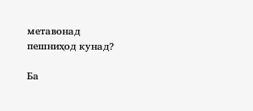метавонад пешниҳод кунад?

Ба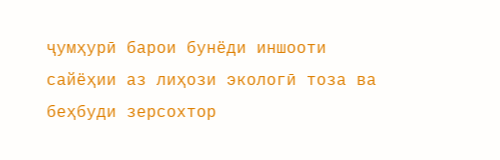ҷумҳурӣ барои бунёди иншооти сайёҳии аз лиҳози экологӣ тоза ва беҳбуди зерсохтор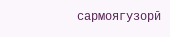сармоягузорӣ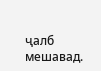ҷалб мешавад.